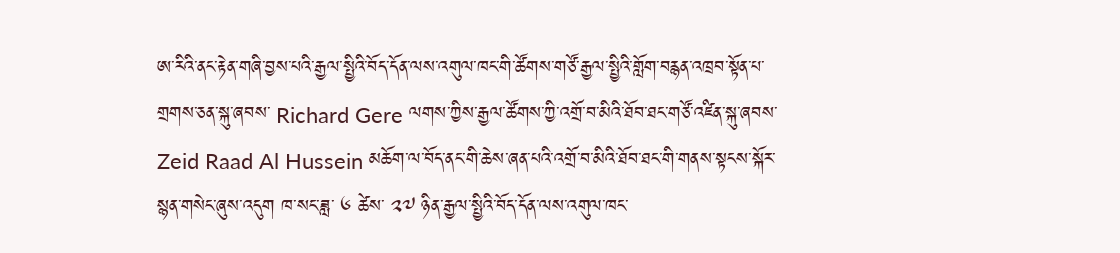ཨ་རིའི་ནང་རྟེན་གཞི་བྱས་པའི་རྒྱལ་སྤྱིའི་བོད་དོན་ལས་འགུལ་ཁང་གི་ཚོགས་གཙོ་རྒྱལ་སྤྱིའི་གློག་བརྙན་འཁྲབ་སྟོན་པ་གྲགས་ཅན་སྐུ་ཞབས་ Richard Gere ལགས་ཀྱིས་རྒྱལ་ཚོགས་ཀྱི་འགྲོ་བ་མིའི་ཐོབ་ཐང་གཙོ་འཛིན་སྐུ་ཞབས་ Zeid Raad Al Hussein མཆོག་ལ་བོད་ནང་གི་ཆེས་ཞན་པའི་འགྲོ་བ་མིའི་ཐོབ་ཐང་གི་གནས་སྟངས་སྐོར་སྙན་གསེང་ཞུས་འདུག ཁ་སང་ཟླ་ ༦ ཚེས་ ༢༧ ཉིན་རྒྱལ་སྤྱིའི་བོད་དོན་ལས་འགུལ་ཁང་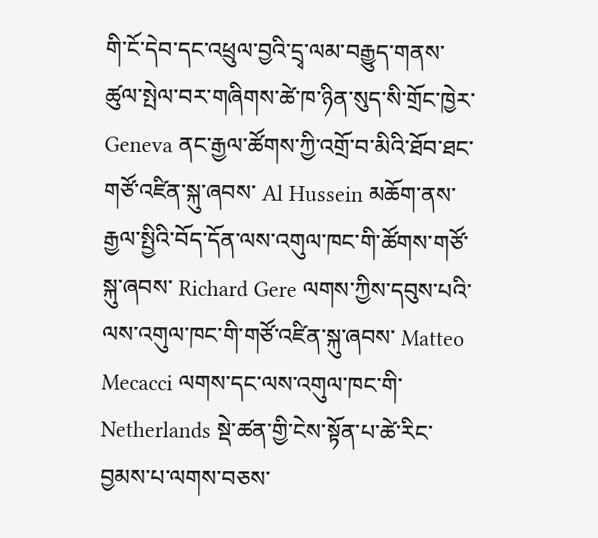གི་ངོ་དེབ་དང་འཕྲུལ་བྱའི་དྲྭ་ལམ་བརྒྱུད་གནས་ཚུལ་སྤེལ་བར་གཞིགས་ཚེ་ཁ་ཉིན་སུད་སི་གྲོང་ཁྱེར་ Geneva ནང་རྒྱལ་ཚོགས་ཀྱི་འགྲོ་བ་མིའི་ཐོབ་ཐང་གཙོ་འཛིན་སྐུ་ཞབས་ Al Hussein མཆོག་ནས་རྒྱལ་སྤྱིའི་བོད་དོན་ལས་འགུལ་ཁང་གི་ཚོགས་གཙོ་སྐུ་ཞབས་ Richard Gere ལགས་ཀྱིས་དབུས་པའི་ལས་འགུལ་ཁང་གི་གཙོ་འཛིན་སྐུ་ཞབས་ Matteo Mecacci ལགས་དང་ལས་འགུལ་ཁང་གི་ Netherlands སྡེ་ཚན་གྱི་ངེས་སྟོན་པ་ཚེ་རིང་བྱམས་པ་ལགས་བཅས་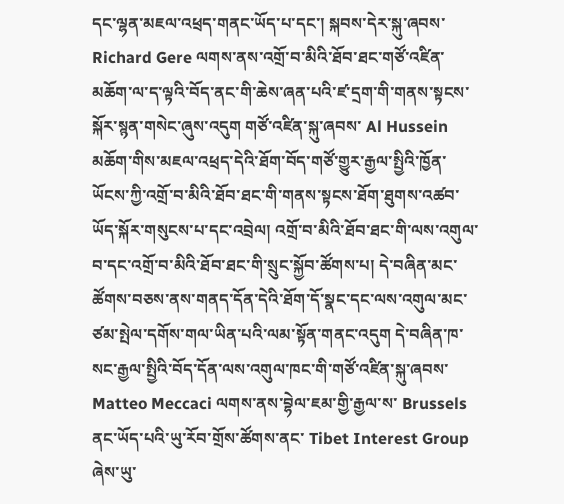དང་ལྷན་མཇལ་འཕྲད་གནང་ཡོད་པ་དང་། སྐབས་དེར་སྐུ་ཞབས་ Richard Gere ལགས་ནས་འགྲོ་བ་མིའི་ཐོབ་ཐང་གཙོ་འཛིན་མཆོག་ལ་ད་ལྟའི་བོད་ནང་གི་ཆེས་ཞན་པའི་ཛ་དྲག་གི་གནས་སྟངས་སྐོར་སྙན་གསེང་ཞུས་འདུག གཙོ་འཛིན་སྐུ་ཞབས་ Al Hussein མཆོག་གིས་མཇལ་འཕྲད་དེའི་ཐོག་བོད་གཙོ་གྱུར་རྒྱལ་སྤྱིའི་ཁྱོན་ཡོངས་ཀྱི་འགྲོ་བ་མིའི་ཐོབ་ཐང་གི་གནས་སྟངས་ཐོག་ཐུགས་འཚབ་ཡོད་སྐོར་གསུངས་པ་དང་འབྲེལ། འགྲོ་བ་མིའི་ཐོབ་ཐང་གི་ལས་འགུལ་བ་དང་འགྲོ་བ་མིའི་ཐོབ་ཐང་གི་སྲུང་སྐྱོབ་ཚོགས་པ། དེ་བཞིན་མང་ཚོགས་བཅས་ནས་གནད་དོན་དེའི་ཐོག་དོ་སྣང་དང་ལས་འགུལ་མང་ཙམ་སྤེལ་དགོས་གལ་ཡིན་པའི་ལམ་སྟོན་གནང་འདུག དེ་བཞིན་ཁ་སང་རྒྱལ་སྤྱིའི་བོད་དོན་ལས་འགུལ་ཁང་གི་གཙོ་འཛིན་སྐུ་ཞབས་ Matteo Meccaci ལགས་ནས་བྷེལ་ཇམ་གྱི་རྒྱལ་ས་ Brussels ནང་ཡོད་པའི་ཡུ་རོབ་གྲོས་ཚོགས་ནང་ Tibet Interest Group ཞེས་ཡུ་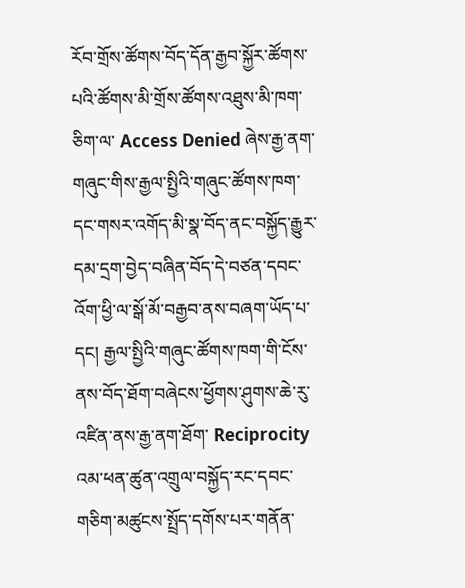རོབ་གྲོས་ཚོགས་བོད་དོན་རྒྱབ་སྐྱོར་ཚོགས་པའི་ཚོགས་མི་གྲོས་ཚོགས་འཐུས་མི་ཁག་ཅིག་ལ་ Access Denied ཞེས་རྒྱ་ནག་གཞུང་གིས་རྒྱལ་སྤྱིའི་གཞུང་ཚོགས་ཁག་དང་གསར་འགོད་མི་སྣ་བོད་ནང་བསྐྱོད་རྒྱུར་དམ་དྲག་བྱེད་བཞིན་བོད་དེ་བཙན་དབང་འོག་ཕྱི་ལ་སྒོ་མོ་བརྒྱབ་ནས་བཞག་ཡོད་པ་དང། རྒྱལ་སྤྱིའི་གཞུང་ཚོགས་ཁག་གི་ངོས་ནས་བོད་ཐོག་བཞེངས་ཕྱོགས་ཤུགས་ཆེ་རུ་འཛིན་ནས་རྒྱ་ནག་ཐོག་ Reciprocity འམ་ཕན་ཚུན་འགྲུལ་བསྐྱོད་རང་དབང་གཅིག་མཚུངས་སྤྲོད་དགོས་པར་གནོན་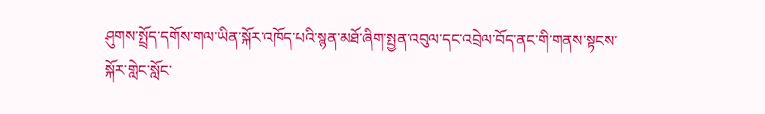ཤུགས་སྤྲོད་དགོས་གལ་ཡིན་སྐོར་འཁོད་པའི་སྙན་མཐོ་ཞིག་སྤྱན་འབུལ་དང་འབྲེལ་བོད་ནང་གི་གནས་སྟངས་སྐོར་གླེང་སློང་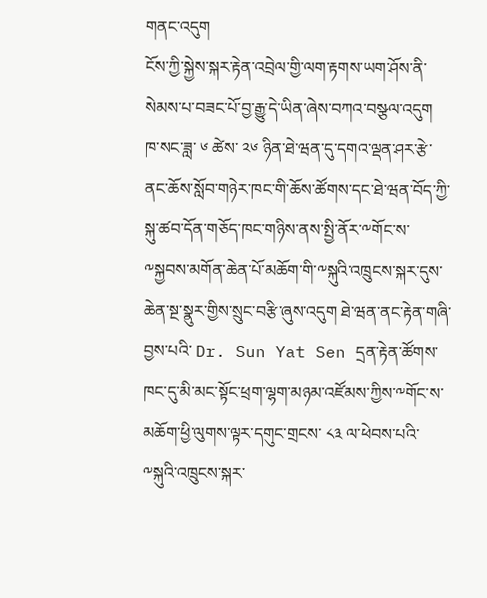གནང་འདུག
ངོས་ཀྱི་སྐྱེས་སྐར་རྟེན་འབྲེལ་གྱི་ལག་རྟགས་ཡག་ཤོས་ནི་སེམས་པ་བཟང་པོ་བྱ་རྒྱུ་དེ་ཡིན་ཞེས་བཀའ་བསྩལ་འདུག
ཁ་སང་ཟླ་ ༦ ཚེས་ ༢༦ ཉིན་ཐེ་ཝན་དུ་དགའ་ལྡན་ཤར་རྩེ་ནང་ཆོས་སློབ་གཉེར་ཁང་གི་ཆོས་ཚོགས་དང་ཐེ་ཝན་བོད་ཀྱི་སྐུ་ཚབ་དོན་གཅོད་ཁང་གཉིས་ནས་སྤྱི་ནོར་༸གོང་ས་༸སྐྱབས་མགོན་ཆེན་པོ་མཆོག་གི་༸སྐུའི་འཁྲུངས་སྐར་དུས་ཆེན་སྔ་སྣུར་གྱིས་སྲུང་བརྩི་ཞུས་འདུག ཐེ་ཝན་ནང་རྟེན་གཞི་བྱས་པའི་ Dr. Sun Yat Sen དྲན་རྟེན་ཚོགས་ཁང་དུ་མི་མང་སྟོང་ཕྲག་ལྷག་མཉམ་འཛོམས་ཀྱིས་༸གོང་ས་མཆོག་ཕྱི་ལུགས་ལྟར་དགུང་གྲངས་ ༨༣ ལ་ཕེབས་པའི་༸སྐུའི་འཁྲུངས་སྐར་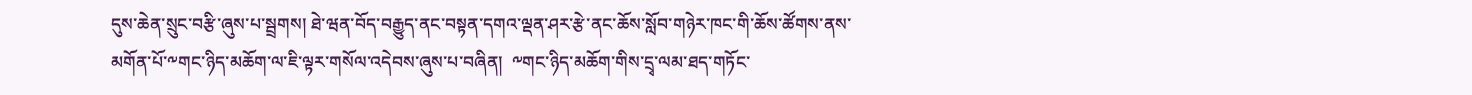དུས་ཆེན་སྲུང་བརྩི་ཞུས་པ་སྦྲགས། ཐེ་ཝན་བོད་བརྒྱུད་ནང་བསྟན་དགའ་ལྡན་ཤར་རྩེ་ནང་ཆོས་སློབ་གཉེར་ཁང་གི་ཆོས་ཚོགས་ནས་མགོན་པོ་༸གང་ཉིད་མཆོག་ལ་ཇི་ལྟར་གསོལ་འདེབས་ཞུས་པ་བཞིན།  ༸གང་ཉིད་མཆོག་གིས་དྲྭ་ལམ་ཐད་གཏོང་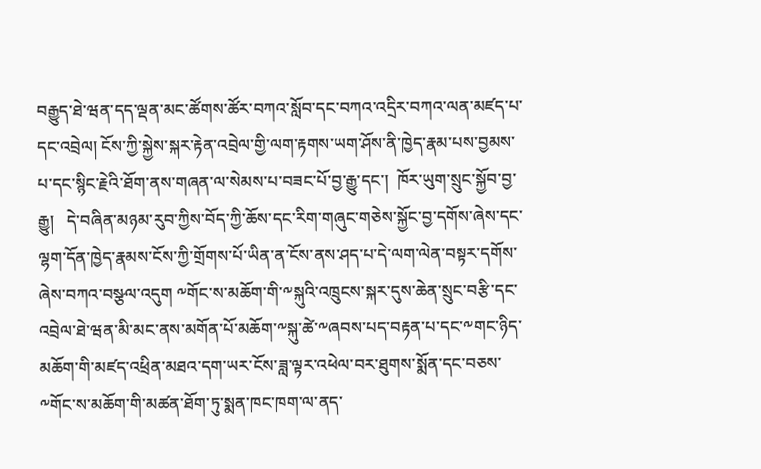བརྒྱུད་ཐེ་ཝན་དད་ལྡན་མང་ཚོགས་ཚོར་བཀའ་སློབ་དང་བཀའ་འདྲིར་བཀའ་ལན་མཛད་པ་དང་འབྲེལ། ངོས་ཀྱི་སྐྱེས་སྐར་རྟེན་འབྲེལ་གྱི་ལག་རྟགས་ཡག་ཤོས་ནི་ཁྱེད་རྣམ་པས་བྱམས་པ་དང་སྙིང་རྗེའི་ཐོག་ནས་གཞན་ལ་སེམས་པ་བཟང་པོ་བྱ་རྒྱུ་དང་།  ཁོར་ཡུག་སྲུང་སྐྱོབ་བྱ་རྒྱུ།   དེ་བཞིན་མཉམ་རུབ་ཀྱིས་བོད་ཀྱི་ཆོས་དང་རིག་གཞུང་གཅེས་སྐྱོང་བྱ་དགོས་ཞེས་དང་ལྷག་དོན་ཁྱེད་རྣམས་ངོས་ཀྱི་གྲོགས་པོ་ཡིན་ན་ངོས་ནས་ཤད་པ་དེ་ལག་ལེན་བསྟར་དགོས་ཞེས་བཀའ་བསྩལ་འདུག ༸གོང་ས་མཆོག་གི་༸སྐུའི་འཁྲུངས་སྐར་དུས་ཆེན་སྲུང་བརྩི་དང་འབྲེལ་ཐེ་ཝན་མི་མང་ནས་མགོན་པོ་མཆོག་༸སྐུ་ཚེ་༸ཞབས་པད་བརྟན་པ་དང་༸གང་ཉིད་མཆོག་གི་མཛད་འཕྲིན་མཐའ་དག་ཡར་ངོས་ཟླ་ལྟར་འཕེལ་བར་ཐུགས་སྨོན་དང་བཅས་༸གོང་ས་མཆོག་གི་མཚན་ཐོག་ཏུ་སྨན་ཁང་ཁག་ལ་ནད་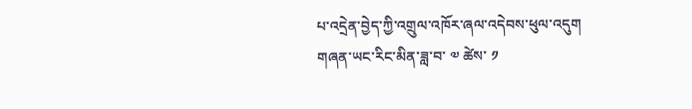པ་འདྲེན་བྱེད་ཀྱི་འགྲུལ་འཁོར་ཞལ་འདེབས་ཕུལ་འདུག གཞན་ཡང་རིང་མིན་ཟླ་བ་ ༧ ཚེས་ ༡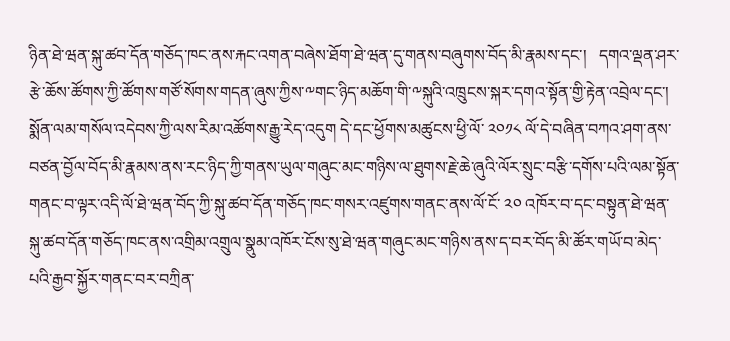ཉིན་ཐེ་ཝན་སྐུ་ཚབ་དོན་གཅོད་ཁང་ནས་རྐང་འགན་བཞེས་ཐོག་ཐེ་ཝན་དུ་གནས་བཞུགས་བོད་མི་རྣམས་དང་།   དགའ་ལྡན་ཤར་རྩེ་ཆོས་ཚོགས་ཀྱི་ཚོགས་གཙོ་སོགས་གདན་ཞུས་ཀྱིས་༸གང་ཉིད་མཆོག་གི་༸སྐུའི་འཁྲུངས་སྐར་དགའ་སྟོན་གྱི་རྟེན་འབྲེལ་དང་། སྨོན་ལམ་གསོལ་འདེབས་ཀྱི་ལས་རིམ་འཚོགས་རྒྱུ་རེད་འདུག དེ་དང་ཕྱོགས་མཚུངས་ཕྱི་ལོ་ ༢༠༡༨ ལོ་དེ་བཞིན་བཀའ་ཤག་ནས་བཙན་བྱོལ་བོད་མི་རྣམས་ནས་རང་ཉིད་ཀྱི་གནས་ཡུལ་གཞུང་མང་གཉིས་ལ་ཐུགས་རྗེ་ཆེ་ཞུའི་ལོར་སྲུང་བརྩི་དགོས་པའི་ལམ་སྟོན་གནང་བ་ལྟར་འདི་ལོ་ཐེ་ཝན་བོད་ཀྱི་སྐུ་ཚབ་དོན་གཅོད་ཁང་གསར་འཛུགས་གནང་ནས་ལོ་ངོ་ ༢༠ འཁོར་བ་དང་བསྟུན་ཐེ་ཝན་སྐུ་ཚབ་དོན་གཅོད་ཁང་ནས་འགྲིམ་འགྲུལ་སྣུམ་འཁོར་ངོས་སུ་ཐེ་ཝན་གཞུང་མང་གཉིས་ནས་ད་བར་བོད་མི་ཚོར་གཡོ་བ་མེད་པའི་རྒྱབ་སྐྱོར་གནང་བར་བཀྲིན་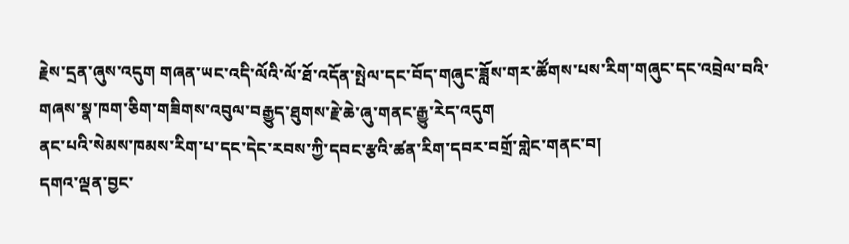རྗེས་དྲན་ཞུས་འདུག གཞན་ཡང་འདི་ལོའི་ལོ་ཐོ་འདོན་སྤེལ་དང་བོད་གཞུང་ཟློས་གར་ཚོགས་པས་རིག་གཞུང་དང་འབྲེལ་བའི་གཞས་སྣ་ཁག་ཅིག་གཟིགས་འབུལ་བརྒྱུད་ཐུགས་རྗེ་ཆེ་ཞུ་གནང་རྒྱུ་རེད་འདུག
ནང་པའི་སེམས་ཁམས་རིག་པ་དང་དེང་རབས་ཀྱི་དབང་རྩའི་ཚན་རིག་དབར་བགྲོ་གླེང་གནང་བ།
དགའ་ལྡན་བྱང་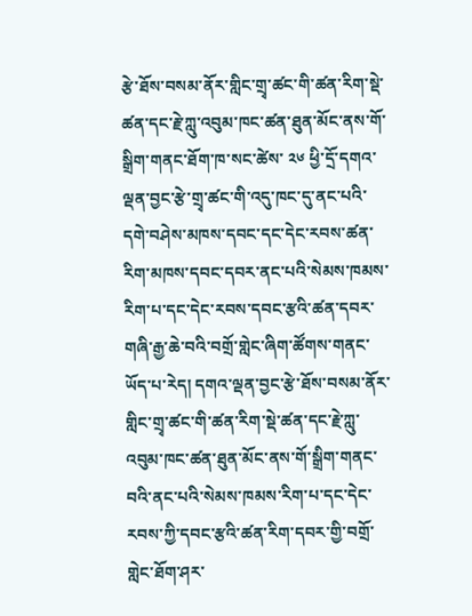རྩེ་ཐོས་བསམ་ནོར་གླིང་གྲྭ་ཚང་གི་ཚན་རིག་སྡེ་ཚན་དང་རྗེ་ཀླུ་འབུམ་ཁང་ཚན་ཐུན་མོང་ནས་གོ་སྒྲིག་གནང་ཐོག་ཁ་སང་ཚེས་ ༢༦ ཕྱི་དྲོ་དགའ་ལྡན་བྱང་རྩེ་གྲྭ་ཚང་གི་འདུ་ཁང་དུ་ནང་པའི་དགེ་བཤེས་མཁས་དབང་དང་དེང་རབས་ཚན་རིག་མཁས་དབང་དབར་ནང་པའི་སེམས་ཁམས་རིག་པ་དང་དེང་རབས་དབང་རྩའི་ཚན་དབར་གཞི་རྒྱ་ཆེ་བའི་བགྲོ་གླེང་ཞིག་ཚོགས་གནང་ཡོད་པ་རེད། དགའ་ལྡན་བྱང་རྩེ་ཐོས་བསམ་ནོར་གླིང་གྲྭ་ཚང་གི་ཚན་རིག་སྡེ་ཚན་དང་རྗེ་ཀླུ་འབུམ་ཁང་ཚན་ཐུན་མོང་ནས་གོ་སྒྲིག་གནང་བའི་ནང་པའི་སེམས་ཁམས་རིག་པ་དང་དེང་རབས་ཀྱི་དབང་རྩའི་ཚན་རིག་དབར་གྱི་བགྲོ་གླེང་ཐོག་ཤར་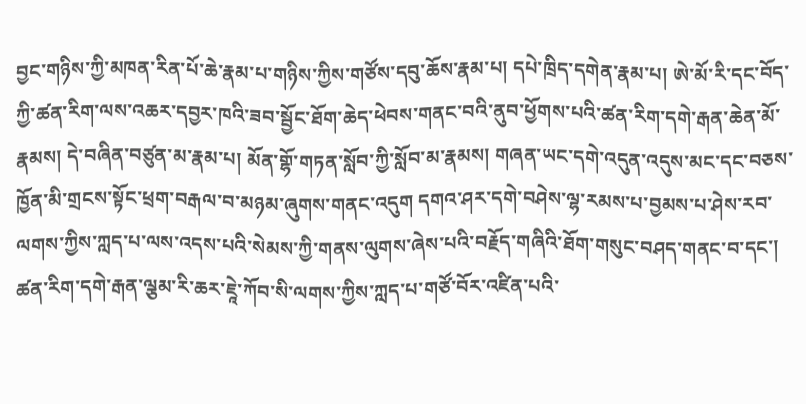བྱང་གཉིས་ཀྱི་མཁན་རིན་པོ་ཆེ་རྣམ་པ་གཉིས་ཀྱིས་གཙོས་དབུ་ཆོས་རྣམ་པ། དཔེ་ཁྲིད་དགེན་རྣམ་པ། ཨེ་མོ་རི་དང་བོད་ཀྱི་ཚན་རིག་ལས་འཆར་དབྱར་ཁའི་ཟབ་སྦྱོང་ཐོག་ཆེད་ཕེབས་གནང་བའི་ནུབ་ཕྱོགས་པའི་ཚན་རིག་དགེ་རྒན་ཆེན་མོ་རྣམས། དེ་བཞིན་བཙུན་མ་རྣམ་པ། མོན་གྷོ་གཏན་སློབ་ཀྱི་སློབ་མ་རྣམས། གཞན་ཡང་དགེ་འདུན་འདུས་མང་དང་བཅས་ཁྱོན་མི་གྲངས་སྟོང་ཕྲག་བརྒལ་བ་མཉམ་ཞུགས་གནང་འདུག དགའ་ཤར་དགེ་བཤེས་ལྷ་རམས་པ་བྱམས་པ་ཤེས་རབ་ལགས་ཀྱིས་ཀླད་པ་ལས་འདས་པའི་སེམས་ཀྱི་གནས་ལུགས་ཞེས་པའི་བརྗོད་གཞིའི་ཐོག་གསུང་བཤད་གནང་བ་དང་། ཚན་རིག་དགེ་རྒན་ལྕམ་རི་ཆར་ཇཱེ་ཀོབ་སི་ལགས་ཀྱིས་ཀླད་པ་གཙོ་བོར་འཛིན་པའི་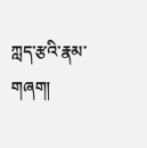ཀླད་རྩའི་རྣམ་གཞག།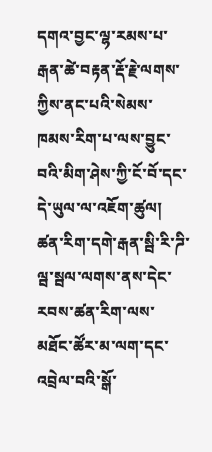དགའ་བྱང་ལྷ་རམས་པ་རྒན་ཚེ་བརྟན་རྡོ་རྗེ་ལགས་ཀྱིས་ནང་པའི་སེམས་ཁམས་རིག་པ་ལས་བྱུང་བའི་མིག་ཤེས་ཀྱི་ངོ་བོ་དང་དེ་ཡུལ་ལ་འཇོག་ཚུལ།  ཚན་རིག་དགེ་རྒན་སྦི་རི་ཌི་ལྦ་སྦལ་ལགས་ནས་དེང་རབས་ཚན་རིག་ལས་མཐོང་ཚོར་མ་ལག་དང་འབྲེལ་བའི་སྒོ་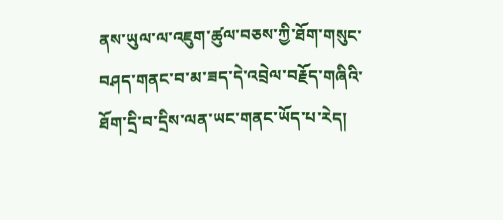ནས་ཡུལ་ལ་འཇུག་ཚུལ་བཅས་ཀྱི་ཐོག་གསུང་བཤད་གནང་བ་མ་ཟད་དེ་འབྲེལ་བརྗོད་གཞིའི་ཐོག་དྲི་བ་དྲིས་ལན་ཡང་གནང་ཡོད་པ་རེད།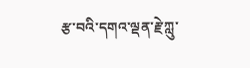རྩ་བའི་དགའ་ལྡན་རྗེ་ཀླུ་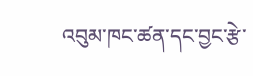འབུམ་ཁང་ཚན་དང་བྱང་རྩེ་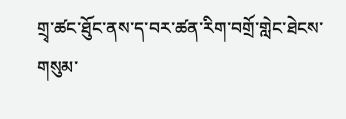གྲྭ་ཚང་ཐོུང་ནས་ད་བར་ཚན་རིག་བགྲོ་གླེང་ཐེངས་གསུམ་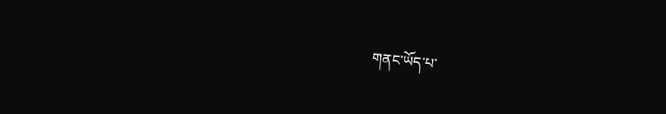གནང་ཡོད་པ་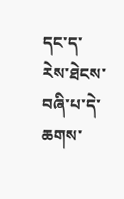དང་ད་རེས་ཐེངས་བཞི་པ་དེ་ཆགས་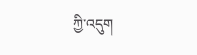ཀྱི་འདུག